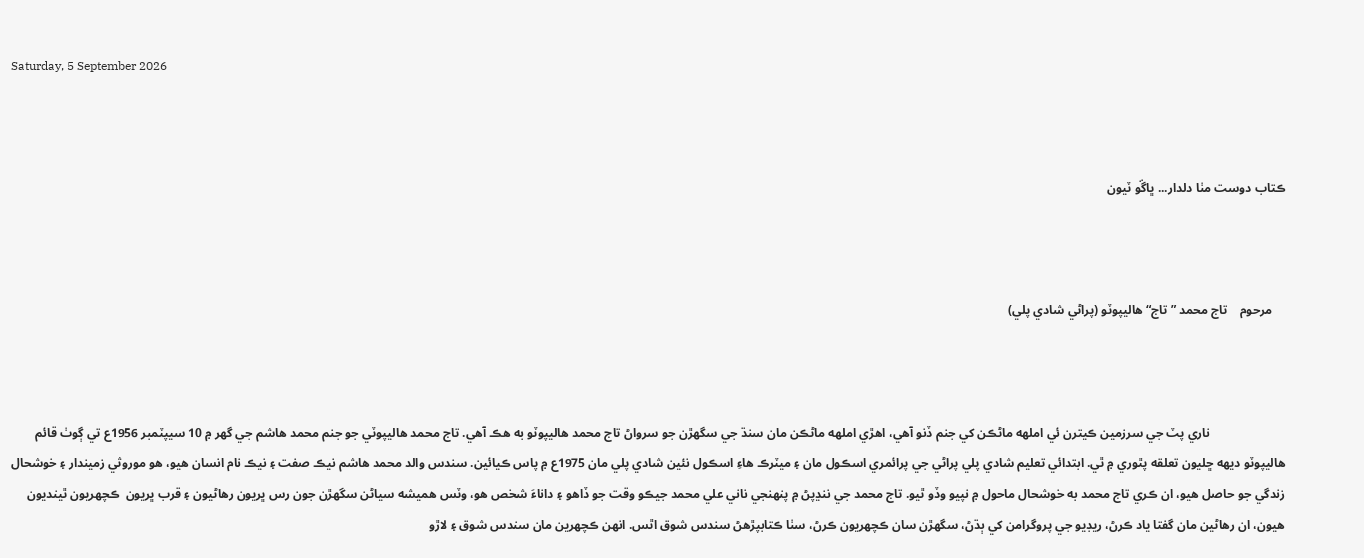Saturday, 5 September 2026



ڪتاب دوست مٺا دلدار... ڀاڱو ٽيون



    مرحوم    تاج محمد ”تاج“ هاليپوٽو (پراڻي شادي پلي)



                        ناري پٽ جي سرزمين ڪيترن ئي املهه ماڻڪن کي جنم ڏنو آهي، اهڙي املهه ماڻڪن مان سنڌ جي سگهڙن جو سرواڻ تاج محمد هاليپوٽو به هڪ آهي. تاج محمد هاليپوٽي جو جنم محمد هاشم جي گهر ۾ 10 سيپٽمبر 1956ع تي ڳوٺ قائم هاليپوٽو ديهه ڇليون تعلقه پٿوري ۾ ٿي. ابتدائي تعليم شادي پلي پراڻي جي پرائمري اسڪول مان ۽ ميٽرڪ هاءِ اسڪول نئين شادي پلي مان 1975ع ۾ پاس ڪيائين. سندس والد محمد هاشم نيڪ صفت ۽ نيڪ نام انسان هيو، هو موروثي زميندار ۽ خوشحال زندگي جو حاصل هيو، ان ڪري تاج محمد به خوشحال ماحول ۾ نپيو وڏو ٿيو. تاج محمد جي ننڍپڻ ۾ پنهنجي ناني علي محمد جيڪو وقت جو ڏاهو ۽ داناءَ شخص هو، وٽس هميشه سياڻن سگهڙن جون رس ڀريون رهاڻيون ۽ قرب ڀريون  ڪچهريون ٿينديون هيون، ان رهاڻين مان گفتا ياد ڪرڻ، ريڊيو جي پروگرامن کي ٻڌڻ، سگهڙن سان ڪچهريون ڪرڻ، سٺا ڪتابپڙهڻ سندس شوق اٿس. انهن ڪچهرين مان سندس شوق ۽ لاڙو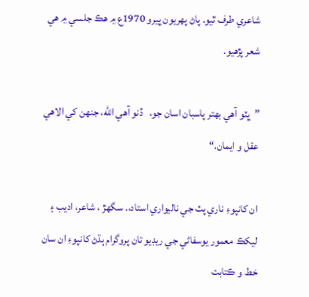شاعري طرف ٿيو. پاڻ پهريون ڀيرو 1970ع ۾ هڪ جلسي ۾ هي شعر پڙهيو.

”ڀٽو آهي بهتر پاسبان اسان جو،   ڏنو آهي الله، جنهن کي الاهي عقل و ايمان.“

ان کانپوءِ ناري پٽ جي ناليواري استاد،. سگهڙ ، شاعر، اديب ۽ ليکڪ معمور يوسفاڻي جي ريڊيو تان پروگرام ٻڌڻ کانپوءِ ان سان خط و ڪتابت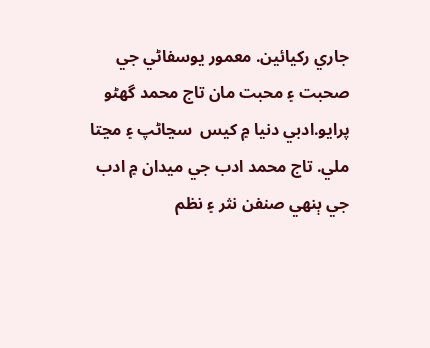جاري رکيائين. معمور يوسفاڻي جي صحبت ۽ محبت مان تاج محمد گهڻو پرايو.ادبي دنيا ۾ کيس  سڃاڻپ ۽ مڃتا ملي. تاج محمد ادب جي ميدان ۾ ادب جي ٻنهي صنفن نثر ۽ نظم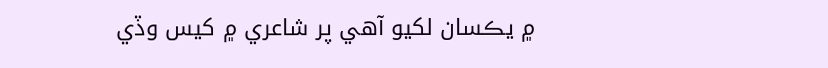۾ يڪسان لکيو آهي پر شاعري ۾ کيس وڏي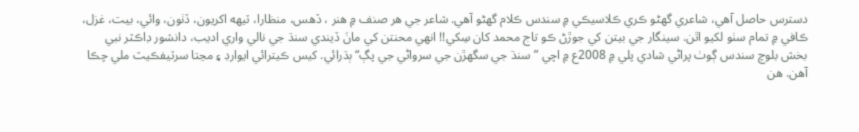دسترس حاصل آهي، شاعري گهڻو ڪري ڪلاسيڪي ۾ سندس ڪلام گهڻو آهي. شاعر جي هر صنف ۾ هنر ، ڏهس، منظارا، ٽيهه اکريون، ڏٺون، وائي، بيت، غزل، ڪافي ۾ تمام سٺو لکيو اٿن. سينگار جي بيتن کي جوڙڻ ڪو تاج محمد کان سِکي!! انهي محنتن کي مانَ ڏيندي سنڌ جي نالي واري اديب، دانشور ڊاڪٽر نبي بخش بلوچ سندس ڳوٺ پراڻي شادي پلي ۾ 2008ع ۾ اچي ”سنڌ جي سگهڙن جي سرواڻي جي پڳ“ ٻڌرائي. کيس ڪيترائي ايوارڊ ۽ مڃتا سرٽيفڪيٽ ملي چڪا آهن. هن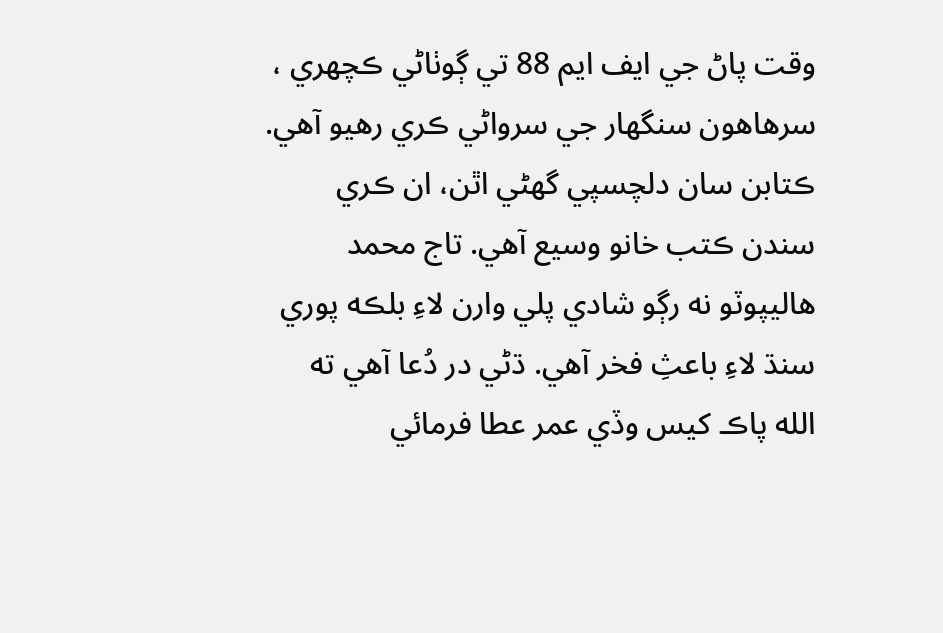وقت پاڻ جي ايف ايم 88 تي ڳوٺاڻي ڪچهري ، سرهاهون سنگهار جي سرواڻي ڪري رهيو آهي. ڪتابن سان دلچسپي گهڻي اٿن، ان ڪري سندن ڪتب خانو وسيع آهي. تاج محمد هاليپوٽو نه رڳو شادي پلي وارن لاءِ بلڪه پوري سنڌ لاءِ باعثِ فخر آهي. ڌڻي در دُعا آهي ته الله پاڪ کيس وڏي عمر عطا فرمائي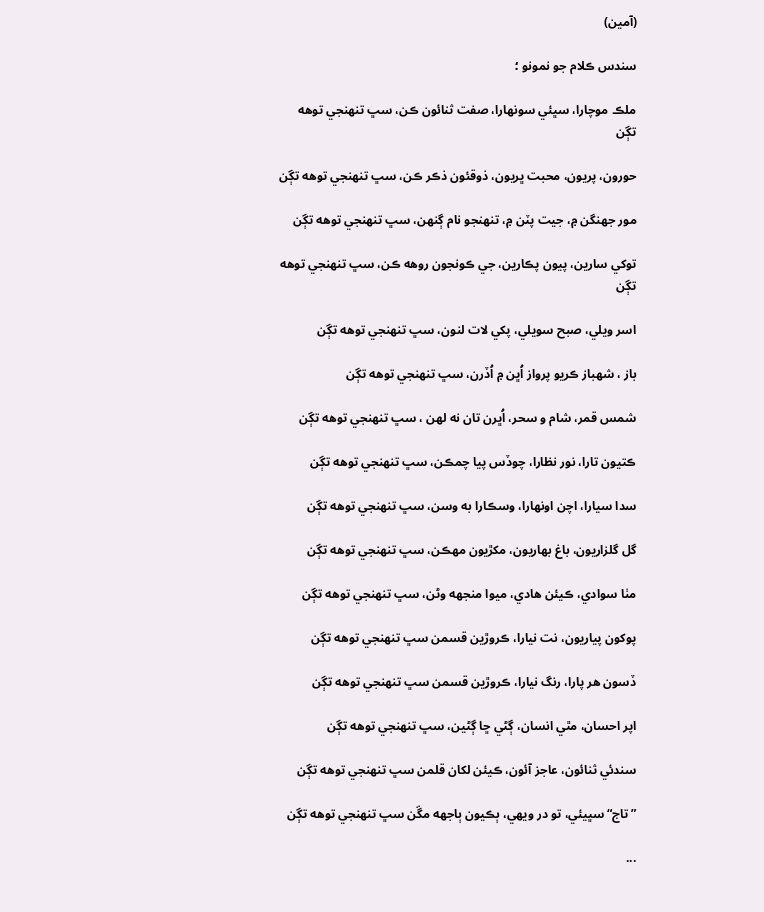(آمين)

سندس ڪلام جو نمونو ؛

ملڪ موچارا، سڀئي سونهارا، صفت ثنائون ڪن، سڀ تنهنجي توهه تڳن

حورون، پريون، محبت ڀريون، ذوقئون ذڪر ڪن، سڀ تنهنجي توهه تڳن

مور جهنگن ۾، جيت پٽن ۾، تنهنجو نام ڳنهن، سڀ تنهنجي توهه تڳن

توکي سارين، پيون پڪارين، جي ڪونجون روهه ڪن، سڀ تنهنجي توهه تڳن

اسر ويلي، صبح سويلي، پکي لات لنون، سڀ تنهنجي توهه تڳن

باز ، شهباز ڪريو پرواز اُڀن ۾ اُڏرن، سڀ تنهنجي توهه تڳن

شمس قمر، شام و سحر، اُڀرن تان نه لهن ، سڀ تنهنجي توهه تڳن

ڪتيون تارا، نور نظارا، چوڏس پيا چمڪن، سڀ تنهنجي توهه تڳن

سدا سيارا، اچن اونهارا، وسڪارا به وسن، سڀ تنهنجي توهه تڳن

گل گلزاريون، باغ بهاريون، مکڙيون مهڪن، سڀ تنهنجي توهه تڳن

مٺا سوادي، ڪيئن هادي، ميوا منجهه وڻن، سڀ تنهنجي توهه تڳن

پوکون پياريون، نت نيارا، ڪروڙين قسمن سڀ تنهنجي توهه تڳن

ڏسون هر پارا، رنگ نيارا، ڪروڙين قسمن سڀ تنهنجي توهه تڳن

اپر احسان، مٿي انسان، ڳڻي ڇا ڳڻين، سڀ تنهنجي توهه تڳن

سندئي ثنائون، عاجز آئون، ڪيئن لکان قلمن سڀ تنهنجي توهه تڳن

”تاج“ سڀيئي، تو در ويهي، ٻڪيون ٻاجهه مڱن سڀ تنهنجي توهه تڳن

...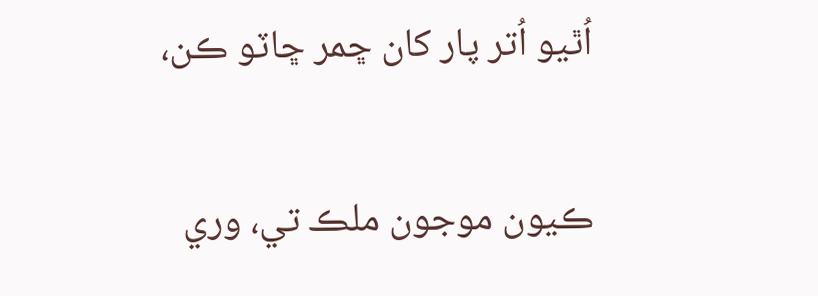اُٿيو اُتر پار کان ڇمر ڇاٽو ڪن،

ڪيون موجون ملڪ تي، وري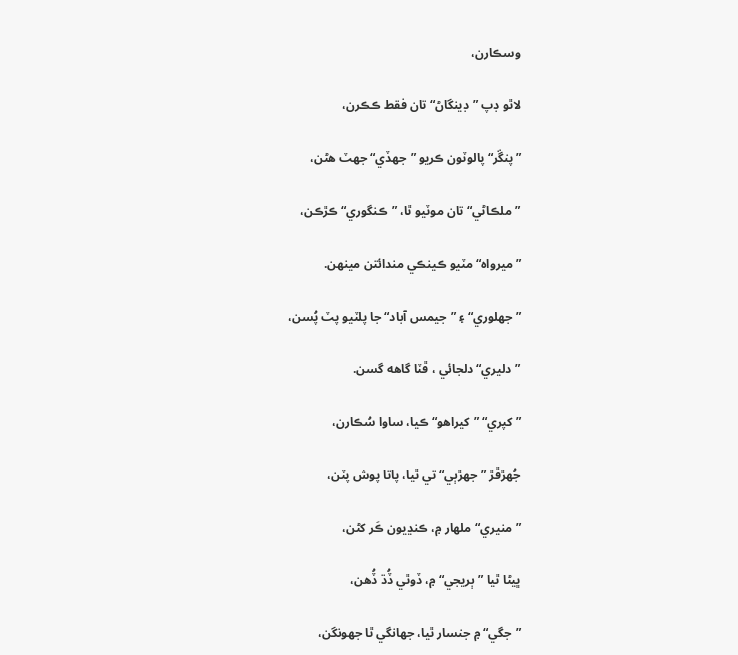وسڪارن،

لاٿو ڊپ ”ڊينگاڻ“ تان فقط ڪڪرن،

”پنڱر“ پالوٽون ڪريو ”جهڏي“ جهٽ هڻن،

”ملڪاڻي“ تان موٽيو ٿا، ”ڪنگوري“ ڪڙڪن،

”ميرواه“ مٽيو ڪينڪي مندائتن مينهن.

”جهلوري“ ۽ ”جيمس آباد“ جا پلٽيو پٽ پُسن،

”دليري“ دلجائي ، ڦٽا گاهه گسن.

”کپري“ ”کيراهو“ ڪيا، ساوا سُڪارن،

جُهڙڦڙ ”جهڙٻي“ تي ٿيا، پاتا پوش پٽن،

”منيري“ملهار ۾، ڪنڍيون ڪَر کڻن،

ڀيڻا ٿيا ”ٻريجي“ ۾، ڏوٿي ڏُڌ ڏُهن،

”جگي“ ۾ جنسار ٿيا، جهانگي ٿا جهونگن،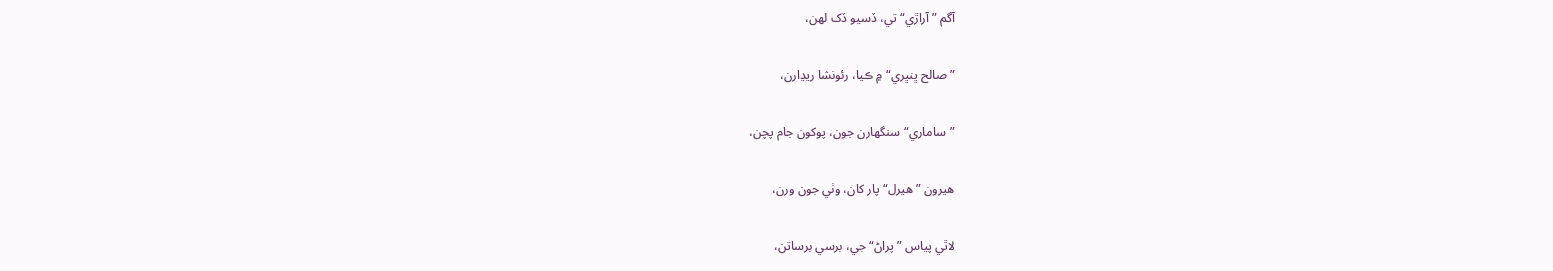آگم ”آراڙي“ تي، ڏسيو ڏک لهن،

”صالح ڀنڀري“ ۾ ڪيا، رئونشا ريڍارن،

”ساماري“ سنگهارن جون، پوکون جام پچن،

هيرون ”هيرل“ پار کان، وٺي جون ورن،

لاٿي پياس ”پراڻ“ جي، برسي برساتن،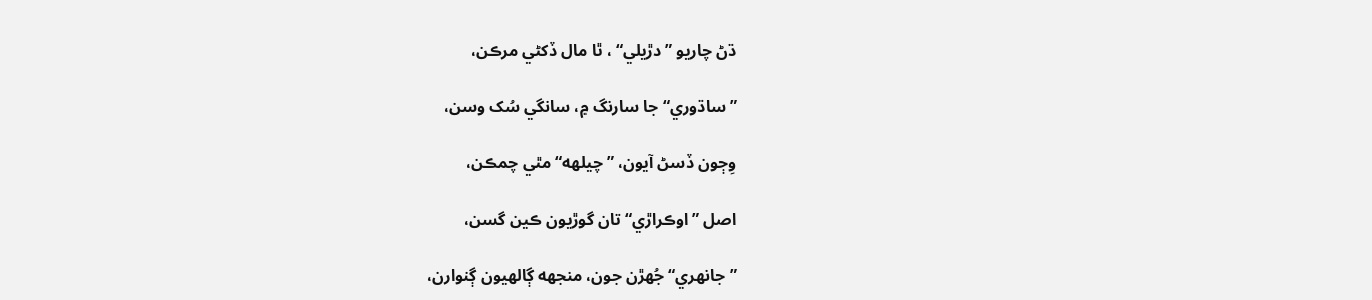ڌڻ چاريو ”دڙيلي“ ، ٿا مال ڏکڻي مرڪن،

”ساڌوري“ جا سارنگ ۾، سانگي سُک وسن،

وِڄون ڏسڻ آيون، ”چيلهه“ مٿي چمڪن،

اصل ”اوڪراڙي“ تان گوڙيون ڪين گسن،

”جانهري“ جُهڙن جون، منجهه ڳالهيون ڳنوارن،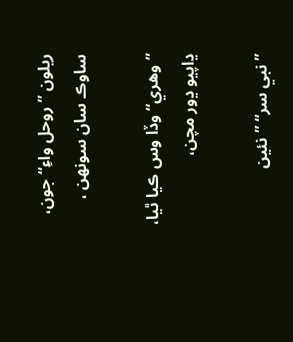ريلون ”روحل واءِ“ جون، ساوڪ سان سونهن ،

”وهري“ وڏا وس ڪيا ٿيا، ڍاپيو ڍور مچن،

”نبي سر“ ”نئين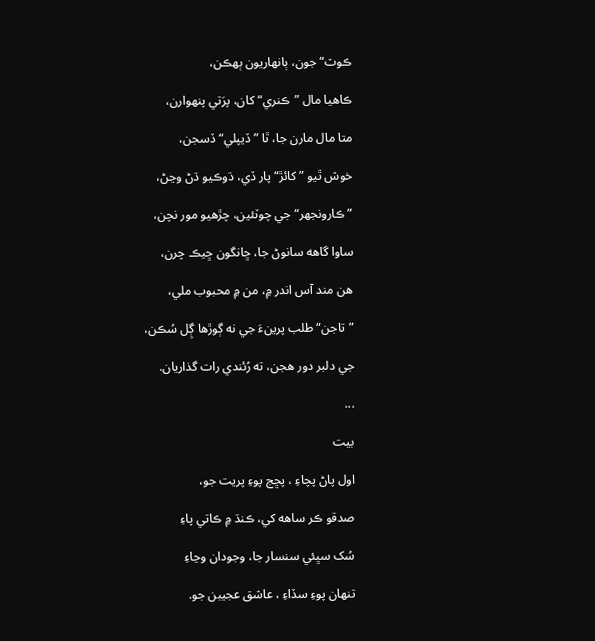ڪوٽ“ جون، ٻانهاريون ٻهڪن،

ڪاهيا مال ”ڪنري“ کان، پرَتي پنهوارن،

متا مال مارن جا، ٿا ”ڏيپلي“ ڏسجن،

خوش ٿيو ”کائڙ“ پار ڏي، ڌوڪيو ڌڻ وڃڻ،

”ڪارونجهر“ جي چوٽئين، چڙهيو مور نچن،

ساوا گاهه سانوڻ جا، ڇانگون ڇيڪ چرن،

هن مند آس اندر ۾، من ۾ محبوب ملي،

”تاجن“ طلب پرينءَ جي نه ڳوڙها ڳِل سُڪن،

جي دلبر دور هجن، ته رُئندي رات گذاريان.

...

بيت

اول پاڻ پچاءِ ، پڇج پوءِ پريت جو،

صدقو ڪر ساهه کي، ڪنڌ ۾ ڪاتي پاءِ

سُک سڀئي سنسار جا، وجودان وڃاءِ

تنهان پوءِ سڏاءِ ، عاشق عجيبن جو.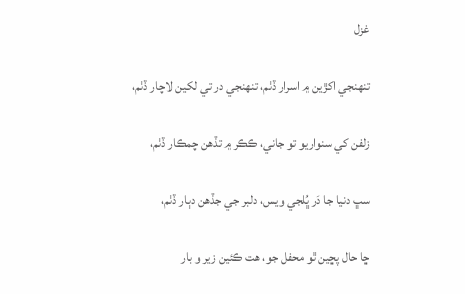غزل

تنهنجي اکڙين ۾ اسرار ڏٺم، تنهنجي در تي لکين لاچار ڏٺم،

زلفن کي سنواريو تو جاني، ڪڪر ۾ تڏهن چمڪار ڏٺم،

سڀ دنيا جا دَر ڀُلجي ويس، دلبر جي جڏهن دٻار ڏٺم،

ڇا حال پڇين ٿو محفل جو، هت ڪئين زير و بار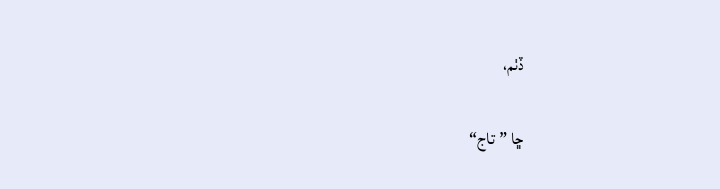ڏٺم،

ڇا ”تاج“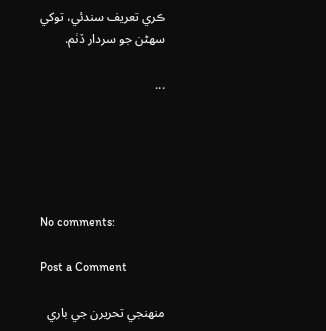ڪري تعريف سندئي، توکي سهڻن جو سردار ڏٺم.

...





No comments:

Post a Comment

منهنجي تحريرن جي باري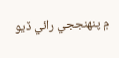۾ پنهنججي رائي ڏيو